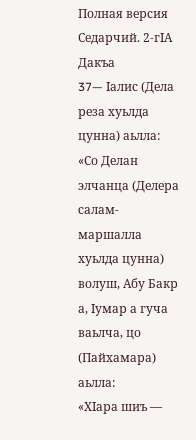Полная версия
Седарчий. 2-гIА Дакъа
37— Iалис (Дела реза хуьлда цунна) аьлла: «Со Делан элчанца (Делера салам-маршалла хуьлда цунна) волуш, Абу Бакр а, Ӏумар а гуча ваьлча, цо (Пайхамара) аьлла:
«ХӀара шиъ —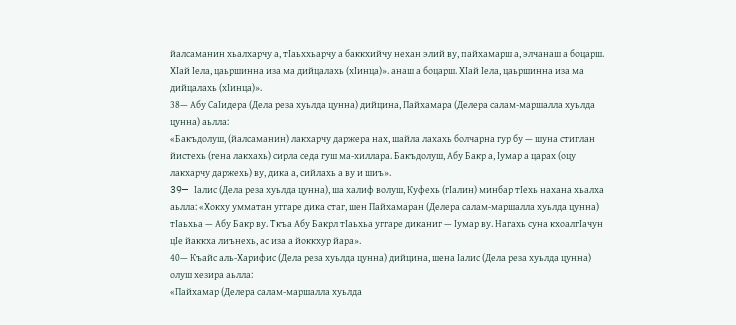йалсаманин хьалхарчу а, тӀаьххьарчу а баккхийчу нехан элий ву, пайхамарш а, элчанаш а боцарш. ХӀай Ӏела, цаьршинна иза ма дийцалахь (хӀинца)». анаш а боцарш. ХӀай Ӏела, цаьршинна иза ма дийцалахь (хӀинца)».
38— Абу СаӀидера (Дела реза хуьлда цунна) дийцина, Пайхамара (Делера салам-маршалла хуьлда цунна) аьлла:
«Бакъдолуш, (йалсаманин) лакхарчу даржера нах, шайла лахахь болчарна гур бу — шуна стиглан йистехь (гена лакхахь) сирла седа гуш ма-хиллара. Бакъдолуш, Абу Бакр а, Ӏумар а царах (оцу лакхарчу даржехь) ву, дика а, сийлахь а ву и шиъ».
39— Iалис (Дела реза хуьлда цунна), ша халиф волуш, Куфехь (гӀалин) минбар тӀехь нахана хьалха аьлла: «Хокху умматан уггаре дика стаг, шен Пайхамаран (Делера салам-маршалла хуьлда цунна) тӀаьхьа — Абу Бакр ву. Ткъа Абу Бакрл тӀаьхьа уггаре диканиг — Ӏумар ву. Нагахь суна кхоалгӀачун цӀе йаккха лиънехь, ас иза а йоккхур йара».
40— Къайс аль-Харифис (Дела реза хуьлда цунна) дийцина, шена Ӏалис (Дела реза хуьлда цунна) олуш хезира аьлла:
«Пайхамар (Делера салам-маршалла хуьлда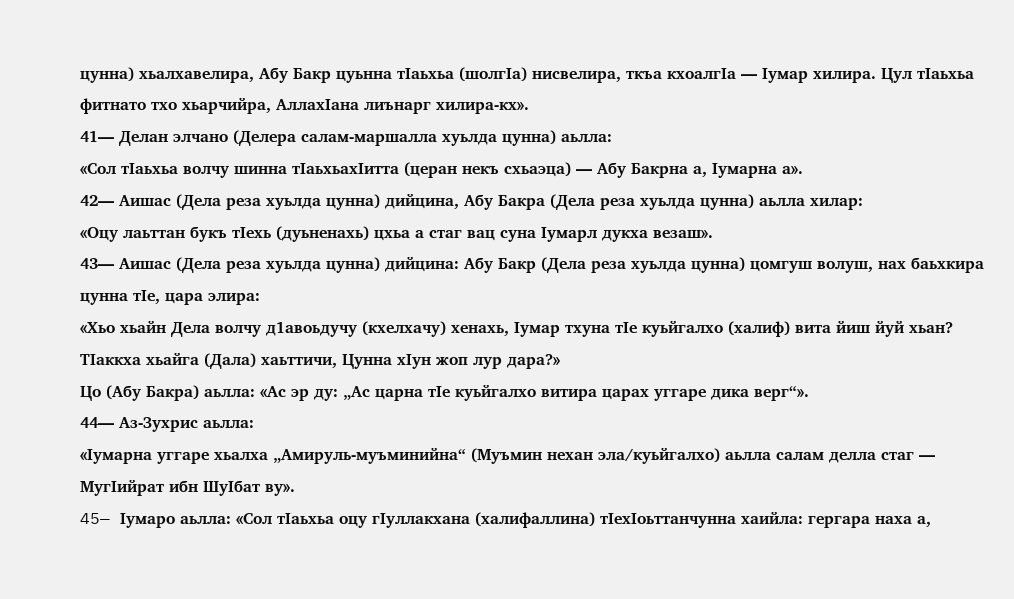цунна) хьалхавелира, Абу Бакр цуьнна тӀаьхьа (шолгӀа) нисвелира, ткъа кхоалгӀа — Ӏумар хилира. Цул тӀаьхьа фитнато тхо хьарчийра, АллахӀана лиънарг хилира-кх».
41— Делан элчано (Делера салам-маршалла хуьлда цунна) аьлла:
«Сол тӀаьхьа волчу шинна тӀаьхьахӀитта (церан некъ схьаэца) — Абу Бакрна а, Ӏумарна а».
42— Аишас (Дела реза хуьлда цунна) дийцина, Абу Бакра (Дела реза хуьлда цунна) аьлла хилар:
«Оцу лаьттан букъ тӀехь (дуьненахь) цхьа а стаг вац суна Ӏумарл дукха везаш».
43— Аишас (Дела реза хуьлда цунна) дийцина: Абу Бакр (Дела реза хуьлда цунна) цомгуш волуш, нах баьхкира цунна тӀе, цара элира:
«Хьо хьайн Дела волчу д1авоьдучу (кхелхачу) хенахь, Ӏумар тхуна тӀе куьйгалхо (халиф) вита йиш йуй хьан? ТӀаккха хьайга (Дала) хаьттичи, Цунна хӀун жоп лур дара?»
Цо (Абу Бакра) аьлла: «Ас эр ду: „Ас царна тӀе куьйгалхо витира царах уггаре дика верг“».
44— Аз-Зухрис аьлла:
«Ӏумарна уггаре хьалха „Амируль-муъминийна“ (Муъмин нехан эла/куьйгалхо) аьлла салам делла стаг — МугӀийрат ибн ШуӀбат ву».
45— Iумаро аьлла: «Сол тӀаьхьа оцу гӀуллакхана (халифаллина) тӀехӀоьттанчунна хаийла: гергара наха а,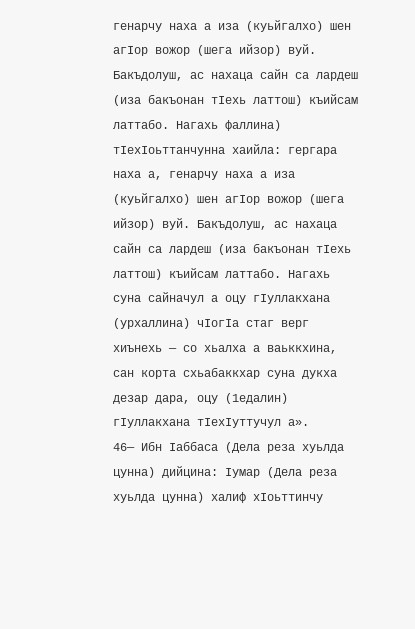генарчу наха а иза (куьйгалхо) шен агӀор вожор (шега ийзор) вуй. Бакъдолуш, ас нахаца сайн са лардеш (иза бакъонан тӀехь латтош) къийсам латтабо. Нагахь фаллина) тӀехӀоьттанчунна хаийла: гергара наха а, генарчу наха а иза (куьйгалхо) шен агӀор вожор (шега ийзор) вуй. Бакъдолуш, ас нахаца сайн са лардеш (иза бакъонан тӀехь латтош) къийсам латтабо. Нагахь суна сайначул а оцу гӀуллакхана (урхаллина) чӀогӀа стаг верг хиънехь — со хьалха а ваьккхина, сан корта схьабаккхар суна дукха дезар дара, оцу (1едалин) гӀуллакхана тӀехӀуттучул а».
46— Ибн Ӏаббаса (Дела реза хуьлда цунна) дийцина: Ӏумар (Дела реза хуьлда цунна) халиф хӀоьттинчу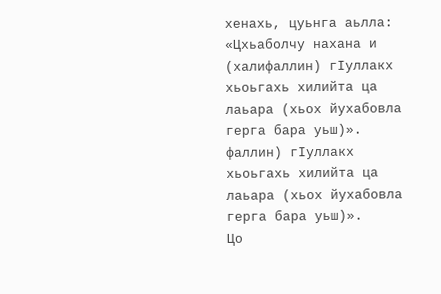хенахь, цуьнга аьлла:
«Цхьаболчу нахана и (халифаллин) гӀуллакх хьоьгахь хилийта ца лаьара (хьох йухабовла герга бара уьш)». фаллин) гӀуллакх хьоьгахь хилийта ца лаьара (хьох йухабовла герга бара уьш)».
Цо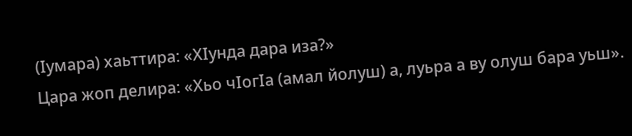(Ӏумара) хаьттира: «ХӀунда дара иза?»
Цара жоп делира: «Хьо чӀогӀа (амал йолуш) а, луьра а ву олуш бара уьш».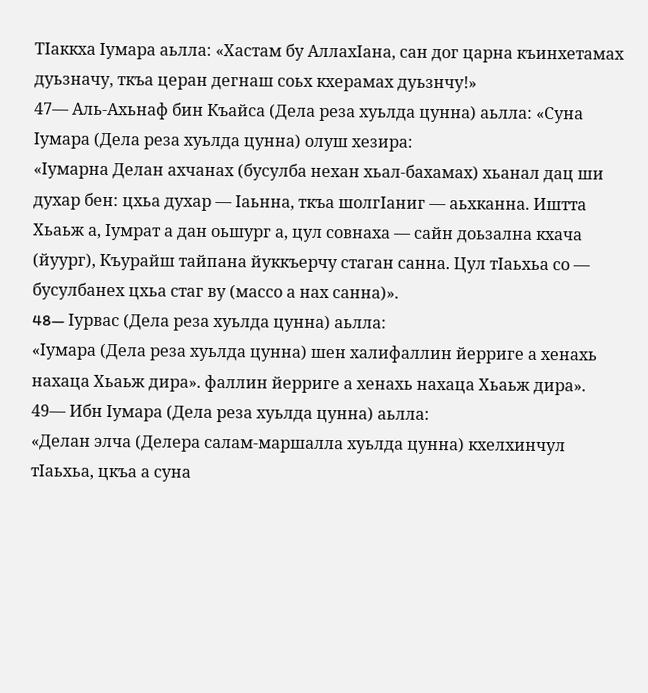ТӀаккха Ӏумара аьлла: «Хастам бу АллахӀана, сан дог царна къинхетамах дуьзначу, ткъа церан дегнаш соьх кхерамах дуьзнчу!»
47— Аль-Ахьнаф бин Къайса (Дела реза хуьлда цунна) аьлла: «Суна Ӏумара (Дела реза хуьлда цунна) олуш хезира:
«Ӏумарна Делан ахчанах (бусулба нехан хьал-бахамах) хьанал дац ши духар бен: цхьа духар — Ӏаьнна, ткъа шолгӀаниг — аьхканна. Иштта Хьаьж а, Ӏумрат а дан оьшург а, цул совнаха — сайн доьзална кхача (йуург), Къурайш тайпана йуккъерчу стаган санна. Цул тӀаьхьа со — бусулбанех цхьа стаг ву (массо а нах санна)».
48— Iурвас (Дела реза хуьлда цунна) аьлла:
«Ӏумара (Дела реза хуьлда цунна) шен халифаллин йерриге а хенахь нахаца Хьаьж дира». фаллин йерриге а хенахь нахаца Хьаьж дира».
49— Ибн Ӏумара (Дела реза хуьлда цунна) аьлла:
«Делан элча (Делера салам-маршалла хуьлда цунна) кхелхинчул тӀаьхьа, цкъа а суна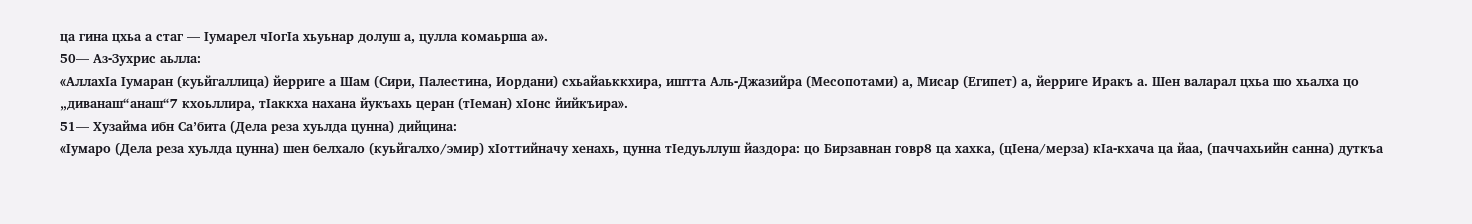ца гина цхьа а стаг — Ӏумарел чӀогӀа хьуьнар долуш а, цулла комаьрша а».
50— Аз-Зухрис аьлла:
«АллахӀа Ӏумаран (куьйгаллица) йерриге а Шам (Сири, Палестина, Иордани) схьайаьккхира, иштта Аль-Джазийра (Месопотами) а, Мисар (Египет) а, йерриге Иракъ а. Шен валарал цхьа шо хьалха цо „диванаш“анаш“7 кхоьллира, тӀаккха нахана йукъахь церан (тӀеман) хӀонс йийкъира».
51— Хузайма ибн Са’бита (Дела реза хуьлда цунна) дийцина:
«Ӏумаро (Дела реза хуьлда цунна) шен белхало (куьйгалхо/эмир) хӀоттийначу хенахь, цунна тӀедуьллуш йаздора: цо Бирзавнан говр8 ца хахка, (цӀена/мерза) кӀа-кхача ца йаа, (паччахьийн санна) дуткъа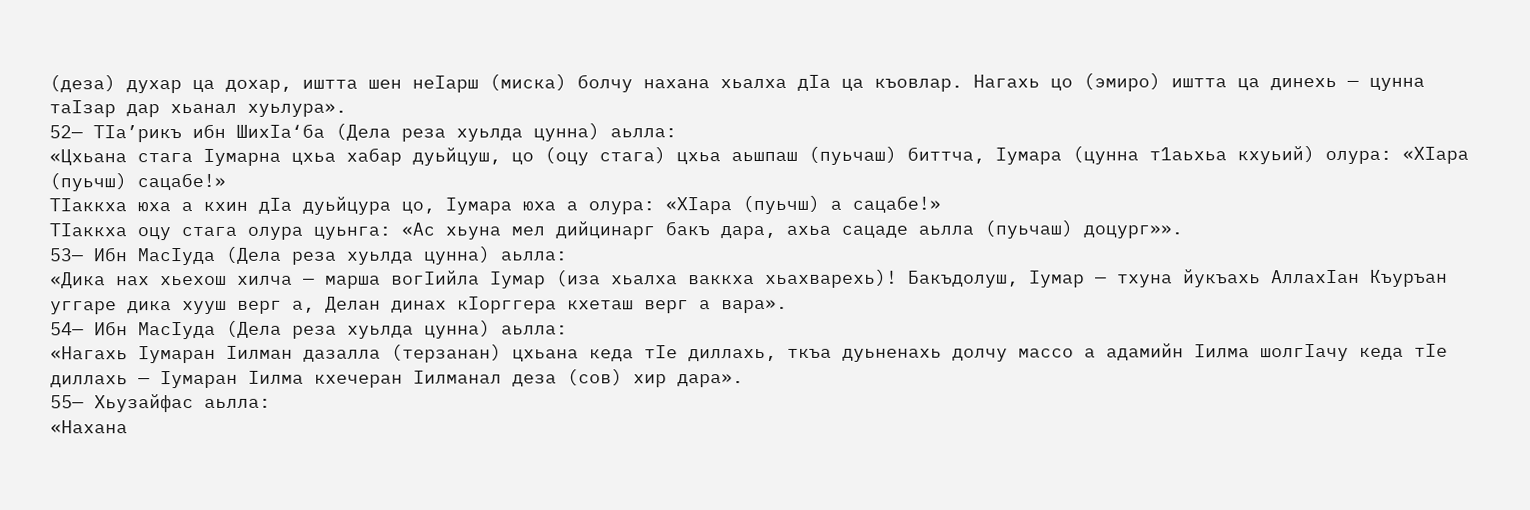(деза) духар ца дохар, иштта шен неӀарш (миска) болчу нахана хьалха дӀа ца къовлар. Нагахь цо (эмиро) иштта ца динехь — цунна таӀзар дар хьанал хуьлура».
52— ТӀа’рикъ ибн ШихӀа‘ба (Дела реза хуьлда цунна) аьлла:
«Цхьана стага Ӏумарна цхьа хабар дуьйцуш, цо (оцу стага) цхьа аьшпаш (пуьчаш) биттча, Ӏумара (цунна т1аьхьа кхуьий) олура: «ХӀара (пуьчш) сацабе!»
ТӀаккха юха а кхин дӀа дуьйцура цо, Ӏумара юха а олура: «ХӀара (пуьчш) а сацабе!»
ТӀаккха оцу стага олура цуьнга: «Ас хьуна мел дийцинарг бакъ дара, ахьа сацаде аьлла (пуьчаш) доцург»».
53— Ибн МасӀуда (Дела реза хуьлда цунна) аьлла:
«Дика нах хьехош хилча — марша вогӀийла Ӏумар (иза хьалха ваккха хьахварехь)! Бакъдолуш, Ӏумар — тхуна йукъахь АллахӀан Къуръан уггаре дика хууш верг а, Делан динах кӀорггера кхеташ верг а вара».
54— Ибн МасӀуда (Дела реза хуьлда цунна) аьлла:
«Нагахь Ӏумаран Ӏилман дазалла (терзанан) цхьана кеда тӀе диллахь, ткъа дуьненахь долчу массо а адамийн Ӏилма шолгӀачу кеда тӀе диллахь — Ӏумаран Ӏилма кхечеран Ӏилманал деза (сов) хир дара».
55— Хьузайфас аьлла:
«Нахана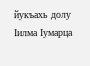йукъахь долу Ӏилма Ӏумарца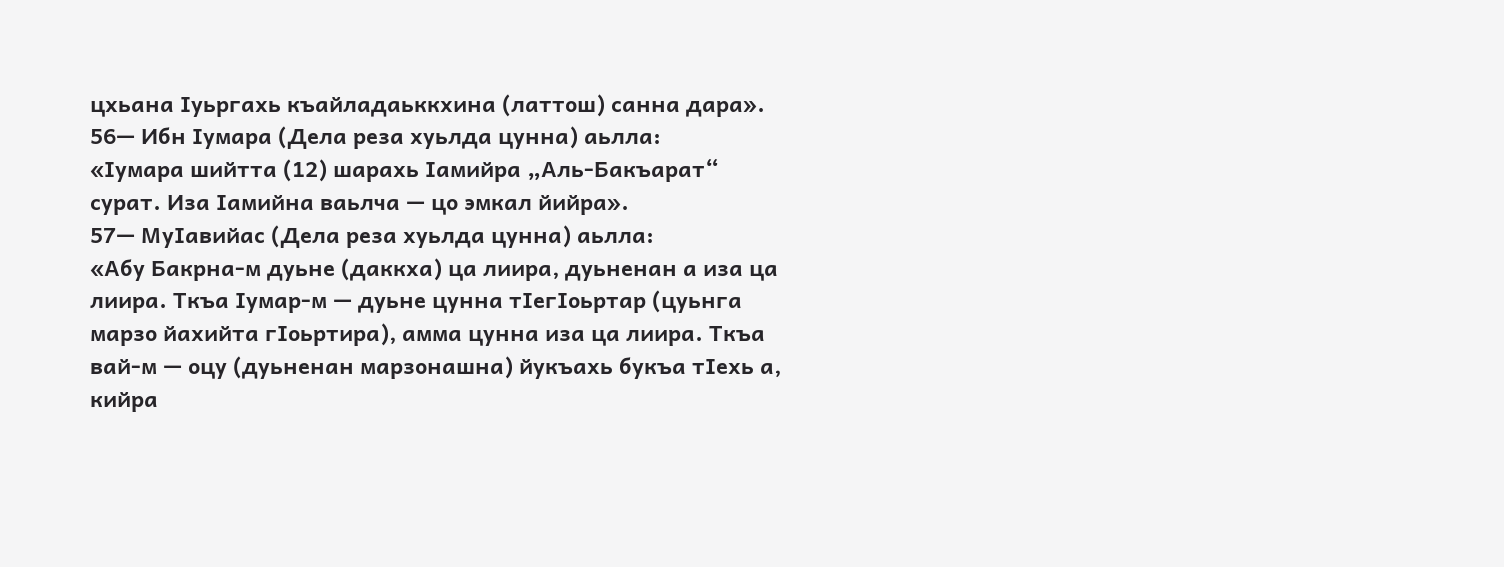цхьана Ӏуьргахь къайладаьккхина (латтош) санна дара».
56— Ибн Ӏумара (Дела реза хуьлда цунна) аьлла:
«Ӏумара шийтта (12) шарахь Ӏамийра „Аль-Бакъарат“ сурат. Иза Ӏамийна ваьлча — цо эмкал йийра».
57— МуӀавийас (Дела реза хуьлда цунна) аьлла:
«Абу Бакрна-м дуьне (даккха) ца лиира, дуьненан а иза ца лиира. Ткъа Ӏумар-м — дуьне цунна тӀегӀоьртар (цуьнга марзо йахийта гӀоьртира), амма цунна иза ца лиира. Ткъа вай-м — оцу (дуьненан марзонашна) йукъахь букъа тӀехь а, кийра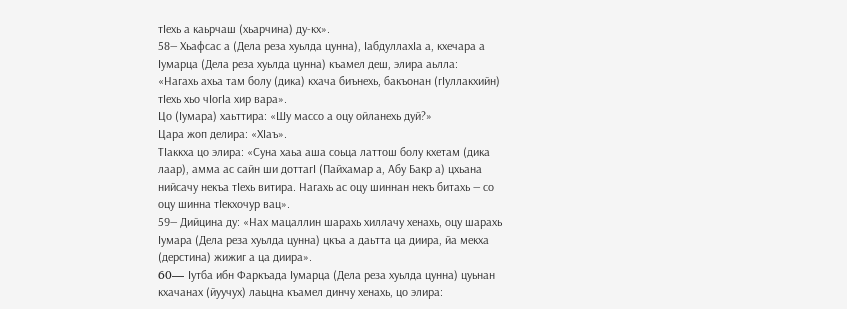тӀехь а каьрчаш (хьарчина) ду-кх».
58— Хьафсас а (Дела реза хуьлда цунна), ӀабдуллахӀа а, кхечара а Ӏумарца (Дела реза хуьлда цунна) къамел деш, элира аьлла:
«Нагахь ахьа там болу (дика) кхача биънехь, бакъонан (гӀуллакхийн) тӀехь хьо чӀогӀа хир вара».
Цо (Ӏумара) хаьттира: «Шу массо а оцу ойланехь дуй?»
Цара жоп делира: «ХӀаъ».
ТӀаккха цо элира: «Суна хаьа аша соьца латтош болу кхетам (дика лаар), амма ас сайн ши доттагӀ (Пайхамар а, Абу Бакр а) цхьана нийсачу некъа тӀехь витира. Нагахь ас оцу шиннан некъ битахь — со оцу шинна тӀекхочур вац».
59— Дийцина ду: «Нах мацаллин шарахь хиллачу хенахь, оцу шарахь Ӏумара (Дела реза хуьлда цунна) цкъа а даьтта ца диира, йа мекха (дерстина) жижиг а ца диира».
60— Iутба ибн Фаркъада Ӏумарца (Дела реза хуьлда цунна) цуьнан кхачанах (йуучух) лаьцна къамел динчу хенахь, цо элира: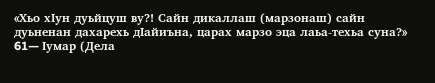«Хьо хӀун дуьйцуш ву?! Сайн дикаллаш (марзонаш) сайн дуьненан дахарехь дӀайиъна, царах марзо эца лаьа-техьа суна?»
61— Iумар (Дела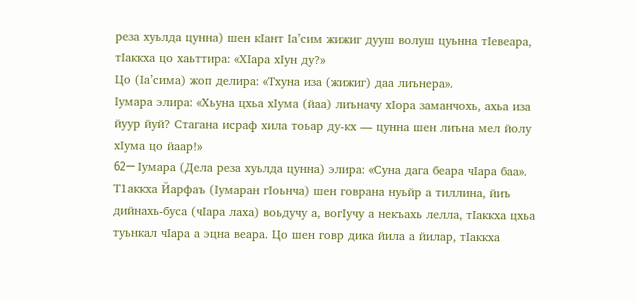реза хуьлда цунна) шен кӀант Ӏа’сим жижиг дууш волуш цуьнна тӀевеара, тӀаккха цо хаьттира: «ХӀара хӀун ду?»
Цо (Ӏа’сима) жоп делира: «Тхуна иза (жижиг) даа лиънера».
Ӏумара элира: «Хьуна цхьа хӀума (йаа) лиъначу хӀора заманчохь, ахьа иза йуур йуй? Стагана исраф хила тоьар ду-кх — цунна шен лиъна мел йолу хӀума цо йаар!»
62— Iумара (Дела реза хуьлда цунна) элира: «Суна дага беара чӀара баа».
Т1аккха Йарфаъ (Ӏумаран гӀоьнча) шен говрана нуьйр а тиллина, йиъ дийнахь-буса (чӀара лаха) воьдучу а, вогӀучу а некъахь лелла, тӀаккха цхьа туьнкал чӀара а эцна веара. Цо шен говр дика йила а йилар, тӀаккха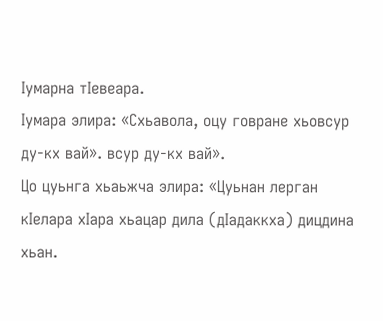Ӏумарна тӀевеара.
Ӏумара элира: «Схьавола, оцу говране хьовсур ду-кх вай». всур ду-кх вай».
Цо цуьнга хьаьжча элира: «Цуьнан лерган кӀелара хӀара хьацар дила (дӀадаккха) дицдина хьан.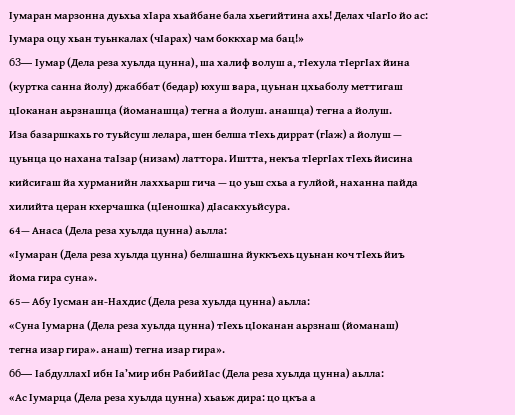Ӏумаран марзонна дуьхьа хӀара хьайбане бала хьегийтина ахь! Делах чӀагӀо йо ас: Ӏумара оцу хьан туьнкалах (чӀарах) чам боккхар ма бац!»
63— Iумар (Дела реза хуьлда цунна), ша халиф волуш а, тӀехула тӀергӀах йина (куртка санна йолу) джаббат (бедар) юхуш вара, цуьнан цхьаболу меттигаш цӀоканан аьрзнашца (йоманашца) тегна а йолуш. анашца) тегна а йолуш.
Иза базаршкахь го туьйсуш лелара, шен белша тӀехь диррат (гӏаж) а йолуш — цуьнца цо нахана таӀзар (низам) латтора. Иштта, некъа тӀергӀах тӀехь йисина кийсигаш йа хурманийн лаххьарш гича — цо уьш схьа а гулйой, наханна пайда хилийта церан кхерчашка (цӀеношка) дӀасакхуьйсура.
64— Анаса (Дела реза хуьлда цунна) аьлла:
«Ӏумаран (Дела реза хуьлда цунна) белшашна йуккъехь цуьнан коч тӀехь йиъ йома гира суна».
65— Абу Ӏусман ан-Нахдис (Дела реза хуьлда цунна) аьлла:
«Суна Ӏумарна (Дела реза хуьлда цунна) тӀехь цӀоканан аьрзнаш (йоманаш) тегна изар гира». анаш) тегна изар гира».
66— IабдуллахӀ ибн Ӏа’мир ибн РабийӀас (Дела реза хуьлда цунна) аьлла:
«Ас Ӏумарца (Дела реза хуьлда цунна) хьаьж дира: цо цкъа а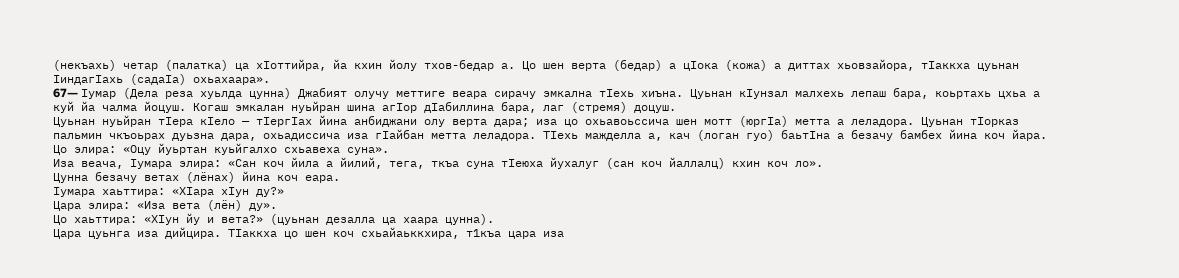(некъахь) четар (палатка) ца хӀоттийра, йа кхин йолу тхов-бедар а. Цо шен верта (бедар) а цӀока (кожа) а диттах хьовзайора, тӀаккха цуьнан ӀиндагӀахь (садаӀа) охьахаара».
67— Iумар (Дела реза хуьлда цунна) Джабият олучу меттиге веара сирачу эмкална тӀехь хиъна. Цуьнан кIунзал малхехь лепаш бара, коьртахь цхьа а куй йа чалма йоцуш. Когаш эмкалан нуьйран шина агӀор дӀабиллина бара, лаг (стремя) доцуш.
Цуьнан нуьйран тӀера кӀело — тӀергӀах йина анбиджани олу верта дара; иза цо охьавоьссича шен мотт (юргӀа) метта а леладора. Цуьнан тӀорказ пальмин чкъоьрах дуьзна дара, охьадиссича иза гӀайбан метта леладора. ТӀехь мажделла а, кач (логан гуо) баьтӀна а безачу бамбех йина коч йара.
Цо элира: «Оцу йуьртан куьйгалхо схьавеха суна».
Иза веача, Ӏумара элира: «Сан коч йила а йилий, тега, ткъа суна тӀеюха йухалуг (сан коч йаллалц) кхин коч ло».
Цунна безачу ветах (лёнах) йина коч еара.
Ӏумара хаьттира: «ХӀара хӀун ду?»
Цара элира: «Иза вета (лён) ду».
Цо хаьттира: «ХӀун йу и вета?» (цуьнан дезалла ца хаара цунна).
Цара цуьнга иза дийцира. ТӀаккха цо шен коч схьайаьккхира, т1къа цара иза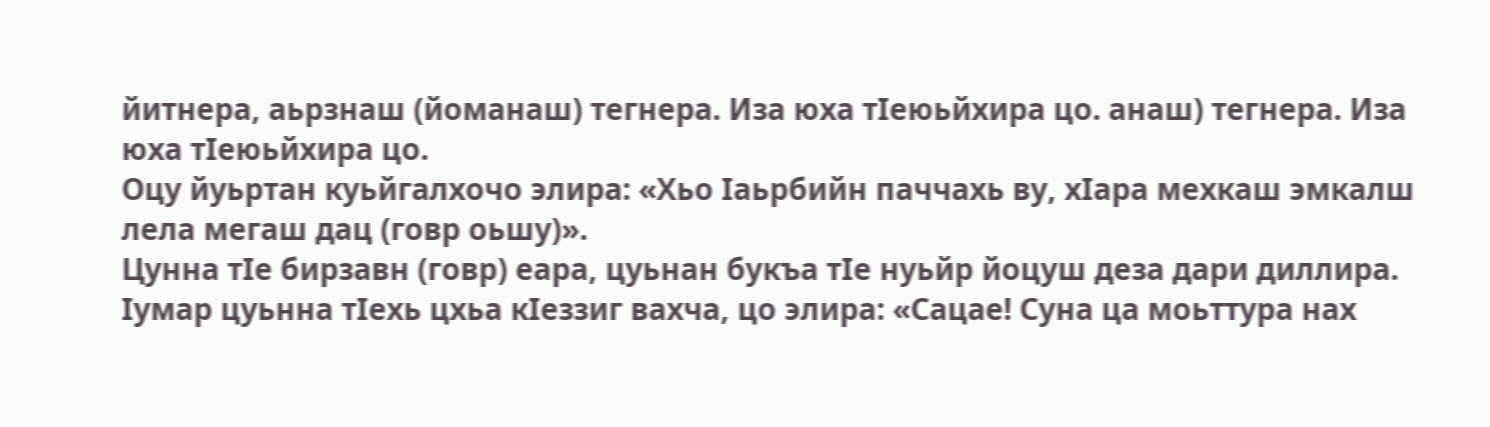йитнера, аьрзнаш (йоманаш) тегнера. Иза юха тӀеюьйхира цо. анаш) тегнера. Иза юха тӀеюьйхира цо.
Оцу йуьртан куьйгалхочо элира: «Хьо Ӏаьрбийн паччахь ву, хӀара мехкаш эмкалш лела мегаш дац (говр оьшу)».
Цунна тӀе бирзавн (говр) еара, цуьнан букъа тӀе нуьйр йоцуш деза дари диллира. Ӏумар цуьнна тӀехь цхьа кӀеззиг вахча, цо элира: «Сацае! Суна ца моьттура нах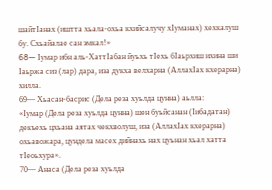шайтӀанах (иштта хьала-охьа кхийсалучу хӀуманах) хехкалуш бу. Схьайалае сан эмкал!»
68— Iумар ибн аль-ХаттӀабан йуьхь тӀехь бӀаьрхиш ихина ши Ӏаьржа сиз (лар) дара, иза дукха велхарна (АллахӀах кхерарна) хилла.
69— Хьасан-басрис (Дела реза хуьлда цунна) аьлла:
«Ӏумар (Дела реза хуьлда цунна) шен буьйсанан (Ӏибадатан) декъехь цхьана аятах чекхволуш, иза (АллахӀах кхерарна) охьавожара, цундела масех дийнахь нах цуьнан хьал хатта тӀеоьхура».
70— Анаса (Дела реза хуьлда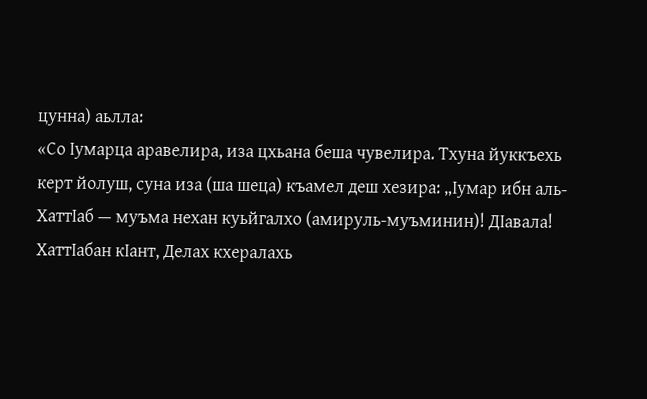цунна) аьлла:
«Со Ӏумарца аравелира, иза цхьана беша чувелира. Тхуна йуккъехь керт йолуш, суна иза (ша шеца) къамел деш хезира: „Ӏумар ибн аль-ХаттӀаб — муъма нехан куьйгалхо (амируль-муъминин)! ДIавала! ХаттӀабан кӀант, Делах кхералахь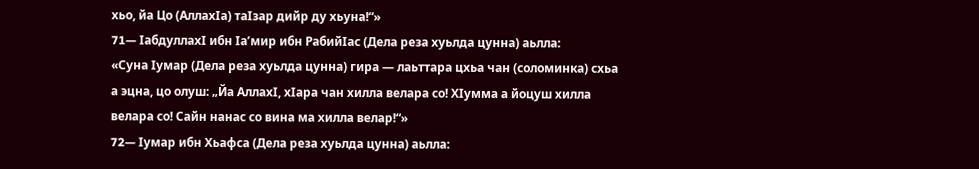хьо, йа Цо (АллахӀа) таӀзар дийр ду хьуна!“»
71— IабдуллахӀ ибн Ӏа’мир ибн РабийӀас (Дела реза хуьлда цунна) аьлла:
«Суна Ӏумар (Дела реза хуьлда цунна) гира — лаьттара цхьа чан (соломинка) схьа а эцна, цо олуш: „Йа АллахӀ, хӀара чан хилла велара со! ХӀумма а йоцуш хилла велара со! Сайн нанас со вина ма хилла велар!“»
72— Iумар ибн Хьафса (Дела реза хуьлда цунна) аьлла: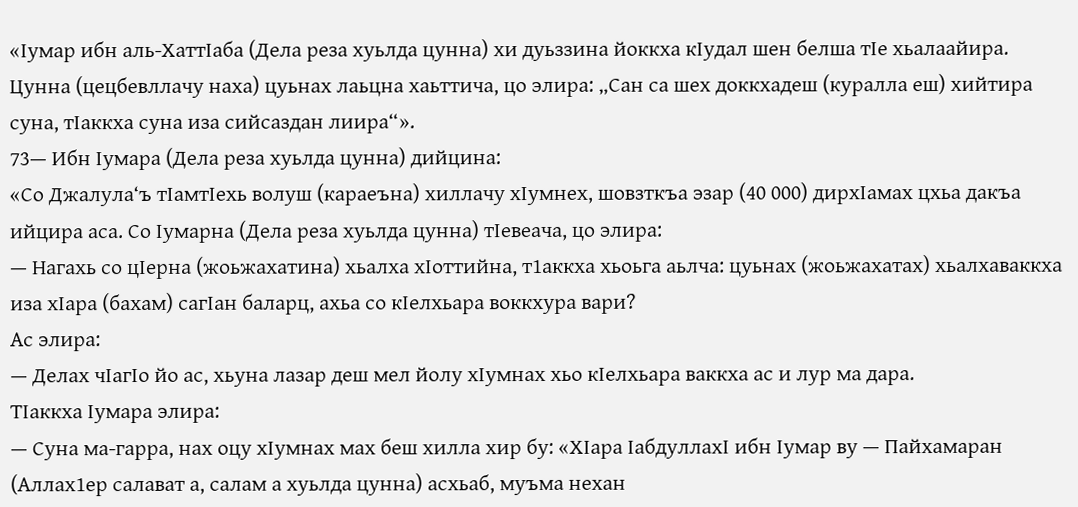«Ӏумар ибн аль-ХаттӀаба (Дела реза хуьлда цунна) хи дуьззина йоккха кӀудал шен белша тӀе хьалаайира. Цунна (цецбевллачу наха) цуьнах лаьцна хаьттича, цо элира: „Сан са шех доккхадеш (куралла еш) хийтира суна, тӀаккха суна иза сийсаздан лиира“».
73— Ибн Ӏумара (Дела реза хуьлда цунна) дийцина:
«Со Джалула‘ъ тӀамтӀехь волуш (караеъна) хиллачу хӀумнех, шовзткъа эзар (40 000) дирхӀамах цхьа дакъа ийцира аса. Со Ӏумарна (Дела реза хуьлда цунна) тӀевеача, цо элира:
— Нагахь со цӀерна (жоьжахатина) хьалха хӀоттийна, т1аккха хьоьга аьлча: цуьнах (жоьжахатах) хьалхаваккха иза хӀара (бахам) сагӀан баларц, ахьа со кIелхьара воккхура вари?
Ас элира:
— Делах чӀагӀо йо ас, хьуна лазар деш мел йолу хӀумнах хьо кӀелхьара ваккха ас и лур ма дара.
ТӀаккха Ӏумара элира:
— Суна ма-гарра, нах оцу хӀумнах мах беш хилла хир бу: «ХӀара ӀабдуллахӀ ибн Ӏумар ву — Пайхамаран (Аллах1ер салават а, салам а хуьлда цунна) асхьаб, муъма нехан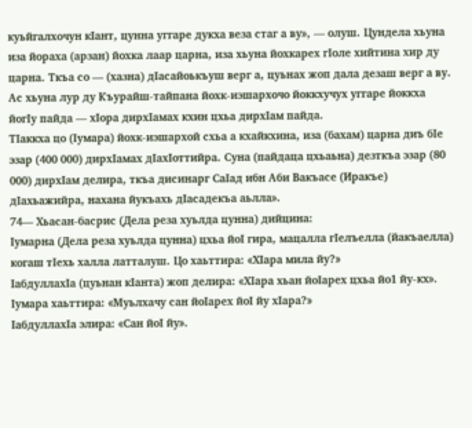куьйгалхочун кӀант, цунна уггаре дукха веза стаг а ву», — олуш. Цундела хьуна иза йораха (арзан) йохка лаар царна, иза хьуна йохкарех гӀоле хийтина хир ду царна. Ткъа со — (хазна) дӀасайоькъуш верг а, цуьнах жоп дала дезаш верг а ву. Ас хьуна лур ду Къурайш-тайпана йохк-иэшархочо йоккхучух уггаре йоккха йогӀу пайда — хӀора дирхӀамах кхин цхьа дирхӀам пайда.
ТӀаккха цо (Ӏумара) йохк-иэшархой схьа а кхайкхина, иза (бахам) царна диъ бӀе эзар (400 000) дирхӀамах дӀахӀоттийра. Суна (пайдаца цхьаьна) дезткъа эзар (80 000) дирхӀам делира, ткъа дисинарг СаӀад ибн Аби Вакъасе (Иракъе) дӀахьажийра, нахана йукъахь дӀасадекъа аьлла».
74— Хьасан-басрис (Дела реза хуьлда цунна) дийцина:
Ӏумарна (Дела реза хуьлда цунна) цхьа йоӀ гира, мацалла гӀелъелла (йакъаелла) когаш тӀехь халла латталуш. Цо хаьттира: «ХӀара мила йу?»
ӀабдуллахӀа (цуьнан кӀанта) жоп делира: «ХӀара хьан йоӀарех цхьа йо1 йу-кх».
Ӏумара хаьттира: «Муьлхачу сан йоӀарех йоӀ йу хӀара?»
ӀабдуллахӀа элира: «Сан йоӀ йу».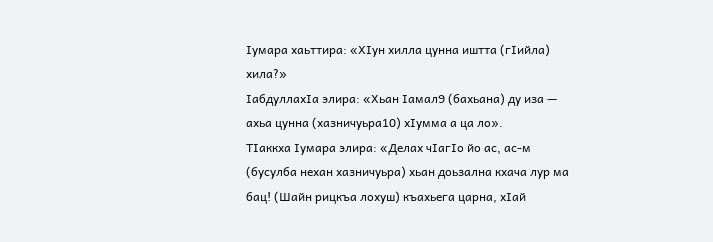Ӏумара хаьттира: «ХӀун хилла цунна иштта (гӀийла) хила?»
ӀабдуллахӀа элира: «Хьан Ӏамал9 (бахьана) ду иза — ахьа цунна (хазничуьра10) хӀумма а ца ло».
ТӀаккха Ӏумара элира: «Делах чӀагӀо йо ас, ас-м (бусулба нехан хазничуьра) хьан доьзална кхача лур ма бац! (Шайн рицкъа лохуш) къахьега царна, хӀай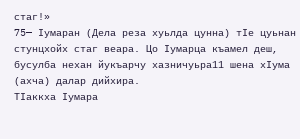стаг!»
75— Iумаран (Дела реза хуьлда цунна) тӀе цуьнан стунцхойх стаг веара. Цо Ӏумарца къамел деш, бусулба нехан йукъарчу хазничуьра11 шена хӀума (ахча) далар дийхира.
ТӀаккха Ӏумара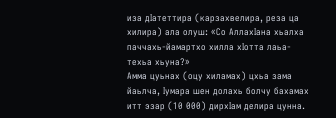иза дӀатеттира (карзахвелира, реза ца хилира) ала олуш: «Со АллахӀана хьалха паччахь-йамартхо хилла хӀотта лаьа-техьа хьуна?»
Амма цуьнах (оцу хиламах) цхьа зама йаьлча, Ӏумара шен долахь болчу бахамах итт эзар (10 000) дирхӀам делира цунна.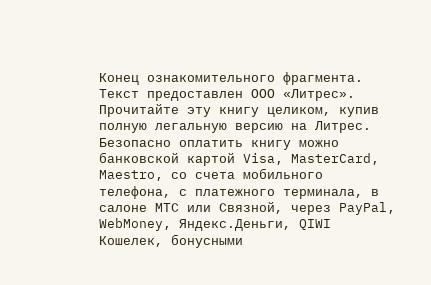Конец ознакомительного фрагмента.
Текст предоставлен ООО «Литрес».
Прочитайте эту книгу целиком, купив полную легальную версию на Литрес.
Безопасно оплатить книгу можно банковской картой Visa, MasterCard, Maestro, со счета мобильного телефона, с платежного терминала, в салоне МТС или Связной, через PayPal, WebMoney, Яндекс.Деньги, QIWI Кошелек, бонусными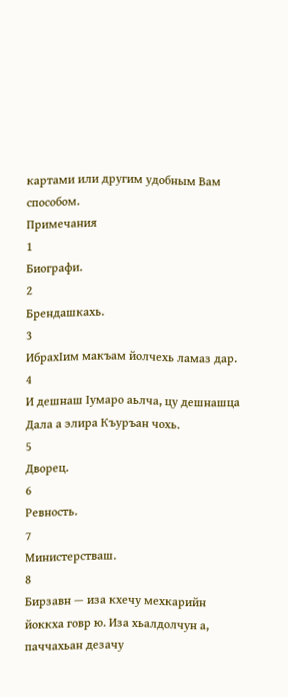картами или другим удобным Вам способом.
Примечания
1
Биографи.
2
Брендашкахь.
3
ИбрахӀим макъам йолчехь ламаз дар.
4
И дешнаш Ӏумаро аьлча, цу дешнашца Дала а элира Къуръан чохь.
5
Дворец.
6
Ревность.
7
Министерстваш.
8
Бирзавн — иза кхечу мехкарийн йоккха говр ю. Иза хьалдолчун а, паччахьан дезачу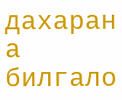дахаран а билгало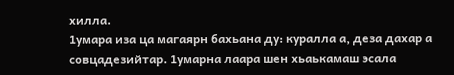хилла.
1умара иза ца магаярн бахьана ду: куралла а, деза дахар а совцадезийтар. 1умарна лаара шен хьаькамаш эсала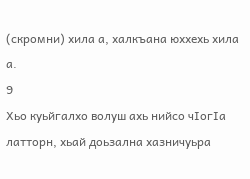(скромни) хила а, халкъана юххехь хила а.
9
Хьо куьйгалхо волуш ахь нийсо чӀогӀа латторн, хьай доьзална хазничуьра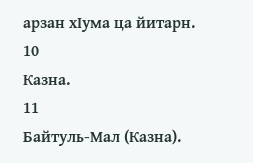арзан хӀума ца йитарн.
10
Казна.
11
Байтуль-Мал (Казна).